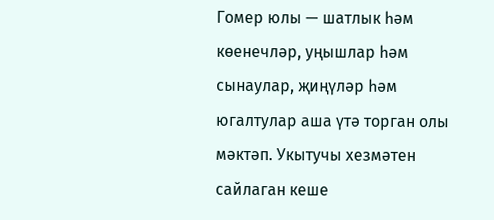Гомер юлы — шатлык һәм көенечләр, уңышлар һәм сынаулар, җиңүләр һәм югалтулар аша үтә торган олы мәктәп. Укытучы хезмәтен сайлаган кеше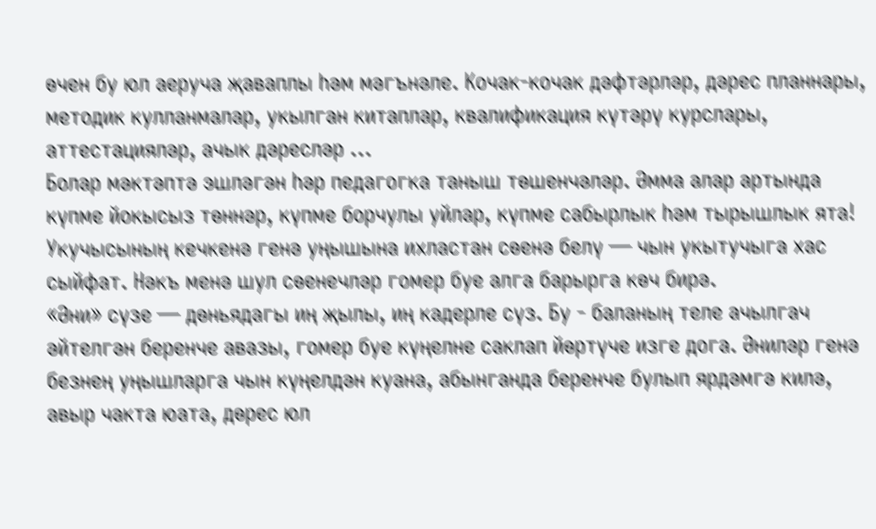өчен бу юл аеруча җаваплы һәм мәгънәле. Кочак-кочак дәфтәрләр, дәрес планнары, методик кулланмалар, укылган китаплар, квалификация күтәрү курслары, аттестацияләр, ачык дәресләр …
Болар мәктәптә эшләгән һәр педагогка таныш төшенчәләр. Әмма алар артында күпме йокысыз төннәр, күпме борчулы уйлар, күпме сабырлык һәм тырышлык ята!
Укучысының кечкенә генә уңышына ихластан сөенә белү — чын укытучыга хас сыйфат. Нәкъ менә шул сөенечләр гомер буе алга барырга көч бирә.
«Әни» сүзе — дөньядагы иң җылы, иң кадерле сүз. Бу - баланың теле ачылгач әйтелгән беренче авазы, гомер буе күңелне саклап йөртүче изге дога. Әниләр генә безнең уңышларга чын күңелдән куана, абынганда беренче булып ярдәмгә килә, авыр чакта юата, дөрес юл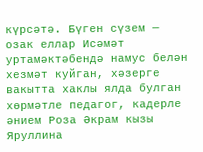күрсәтә. Бүген сүзем — озак еллар Исәмәт уртамәктәбендә намус белән хезмәт куйган, хәзерге вакытта хаклы ялда булган хөрмәтле педагог, кадерле әнием Роза Әкрам кызы Яруллина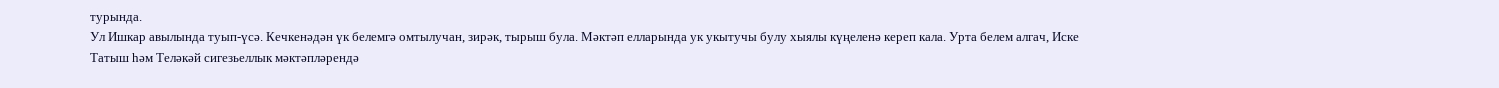турында.
Ул Ишкар авылында туып-үсә. Кечкенәдән үк белемгә омтылучан, зирәк, тырыш була. Мәктәп елларында ук укытучы булу хыялы күңеленә кереп кала. Урта белем алгач, Иске Татыш һәм Теләкәй сигезьеллык мәктәпләрендә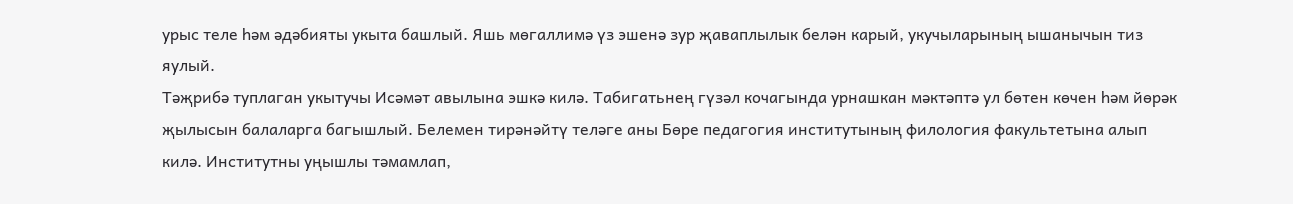урыс теле һәм әдәбияты укыта башлый. Яшь мөгаллимә үз эшенә зур җаваплылык белән карый, укучыларының ышанычын тиз яулый.
Тәҗрибә туплаган укытучы Исәмәт авылына эшкә килә. Табигатьнең гүзәл кочагында урнашкан мәктәптә ул бөтен көчен һәм йөрәк җылысын балаларга багышлый. Белемен тирәнәйтү теләге аны Бөре педагогия институтының филология факультетына алып килә. Институтны уңышлы тәмамлап,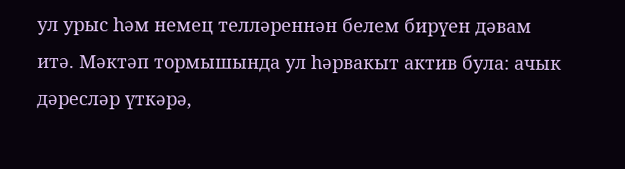ул урыс һәм немец телләреннән белем бирүен дәвам итә. Мәктәп тормышында ул һәрвакыт актив була: ачык дәресләр үткәрә,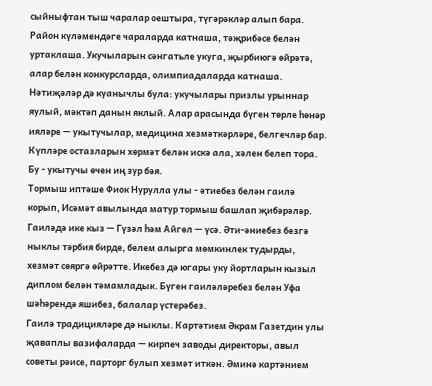сыйныфтан тыш чаралар оештыра, түгәрәкләр алып бара. Район күләмендәге чараларда катнаша, тәҗрибәсе белән уртаклаша. Укучыларын сәнгатьле укуга, җырбиюгә өйрәтә, алар белән конкурсларда, олимпиадаларда катнаша. Нәтиҗәләр дә куанычлы була: укучылары призлы урыннар яулый, мәктәп данын яклый. Алар арасында бүген төрле һөнәр ияләре — укытучылар, медицина хезмәткәрләре, белгечләр бар. Күпләре остазларын хөрмәт белән искә ала, хәлен белеп тора. Бу - укытучы өчен иң зур бәя.
Тормыш иптәше Фиок Нурулла улы - әтиебез белән гаилә корып, Исәмәт авылында матур тормыш башлап җибәрәләр. Гаиләдә ике кыз — Гүзәл һәм Айгөл — үсә. Әти-әниебез безгә ныклы тәрбия бирде, белем алырга мөмкинлек тудырды, хезмәт сөяргә өйрәтте. Икебез дә югары уку йортларын кызыл диплом белән тәмамладык. Бүген гаиләләребез белән Уфа шәһәрендә яшибез, балалар үстерәбез.
Гаилә традицияләре дә ныклы. Картәтием Әкрам Газетдин улы җаваплы вазифаларда — кирпеч заводы директоры, авыл советы рәисе, парторг булып хезмәт иткән. Әминә картәнием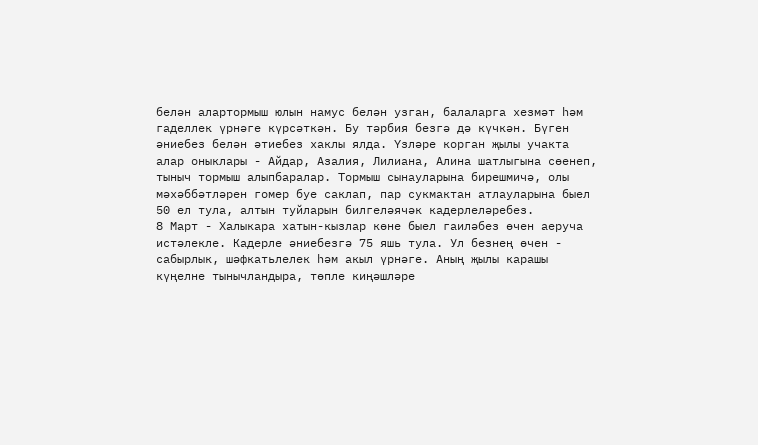белән алартормыш юлын намус белән узган, балаларга хезмәт һәм гаделлек үрнәге күрсәткән. Бу тәрбия безгә дә күчкән. Бүген әниебез белән әтиебез хаклы ялда. Үзләре корган җылы учакта алар оныклары - Айдар, Азалия, Лилиана, Алина шатлыгына сөенеп, тыныч тормыш алыпбаралар. Тормыш сынауларына бирешмичә, олы мәхәббәтләрен гомер буе саклап, пар сукмактан атлауларына быел 50 ел тула, алтын туйларын билгеләячәк кадерлеләребез.
8 Март - Халыкара хатын-кызлар көне быел гаиләбез өчен аеруча истәлекле. Кадерле әниебезгә 75 яшь тула. Ул безнең өчен - сабырлык, шәфкатьлелек һәм акыл үрнәге. Аның җылы карашы күңелне тынычландыра, төпле киңәшләре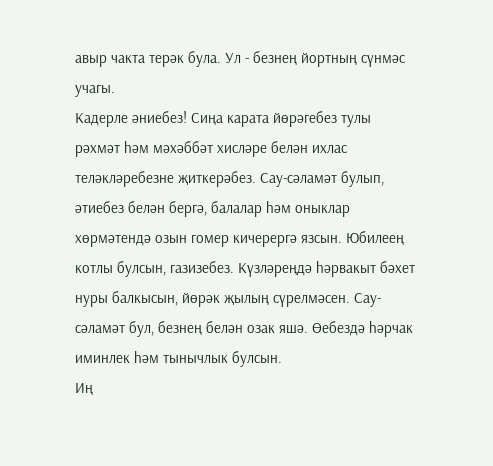авыр чакта терәк була. Ул - безнең йортның сүнмәс учагы.
Кадерле әниебез! Сиңа карата йөрәгебез тулы рәхмәт һәм мәхәббәт хисләре белән ихлас теләкләребезне җиткерәбез. Сау-сәламәт булып, әтиебез белән бергә, балалар һәм оныклар хөрмәтендә озын гомер кичерергә язсын. Юбилеең котлы булсын, газизебез. Күзләреңдә һәрвакыт бәхет нуры балкысын, йөрәк җылың сүрелмәсен. Сау-сәламәт бул, безнең белән озак яшә. Өебездә һәрчак иминлек һәм тынычлык булсын.
Иң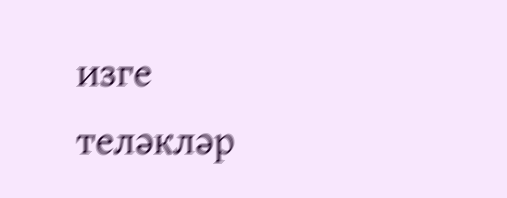изге теләкләр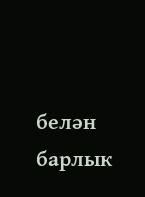белән барлык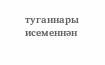туганнары исеменнән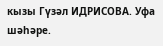кызы Гүзәл ИДРИСОВА. Уфа шәһәре.